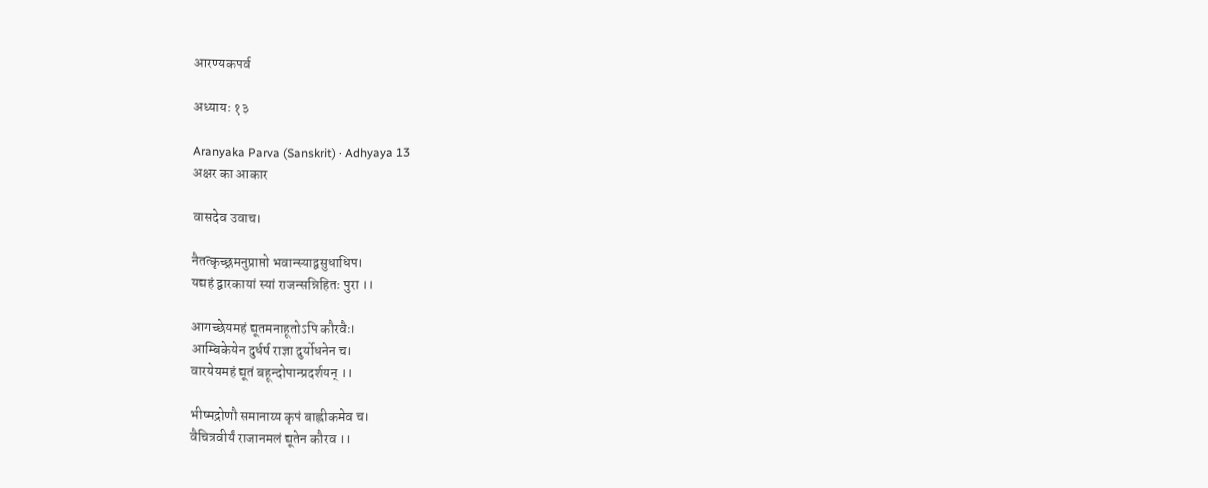आरण्यकपर्व

अध्यायः १३

Aranyaka Parva (Sanskrit) · Adhyaya 13
अक्षर का आकार

वासदेव उवाच।

नैतत्कृच्छ्रमनुप्राप्तो भवान्स्याद्वसुधाधिप।
यद्यहं द्वारकायां स्यां राजन्सन्निहितः पुरा ।।

आगच्छेयमहं द्यूतमनाहूतोऽपि कौरवैः।
आम्बिकेयेन दुर्धर्ष राज्ञा दुर्योधनेन च।
वारयेयमहं द्यूतं बहून्दोपान्प्रदर्शयन् ।।

भीष्मद्रोणौ समानाय्य कृपं बाह्लीकमेव च।
वैचित्रवीर्यं राजानमलं द्यूतेन कौरव ।।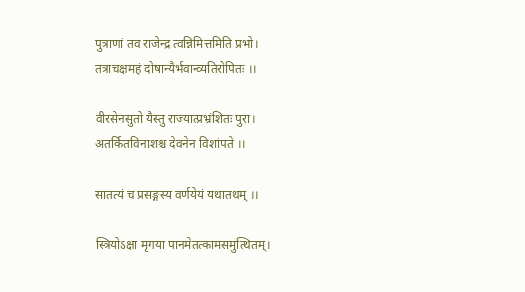पुत्राणां तव राजेन्द्र त्वन्निमित्तमिति प्रभो।
तत्राचक्षमहं दोषान्यैर्भवान्व्यतिरोपितः ।।

वीरसेनसुतो यैस्तु राज्यात्प्रभ्रंशितः पुरा।
अतर्कितविनाशश्च देवनेन विशांपते ।।

सातत्यं च प्रसङ्गस्य वर्णयेयं यथातथम् ।।

स्त्रियोऽक्षा मृगया पानमेतत्कामसमुत्थितम्।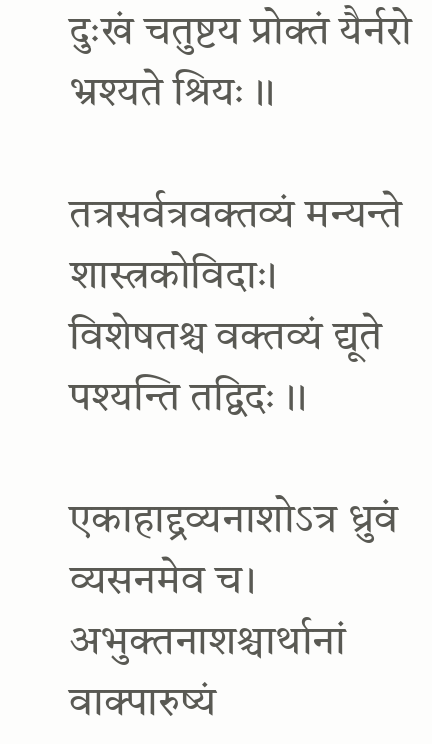दुःखं चतुष्टय प्रोक्तं यैर्नरो भ्रश्यते श्रियः ।।

तत्रसर्वत्रवक्तव्यं मन्यन्ते शास्त्रकोविदाः।
विशेषतश्च वक्तव्यं द्यूते पश्यन्ति तद्विदः ।।

एकाहाद्द्रव्यनाशोऽत्र ध्रुवं व्यसनमेव च।
अभुक्तनाशश्चार्थानां वाक्पारुष्यं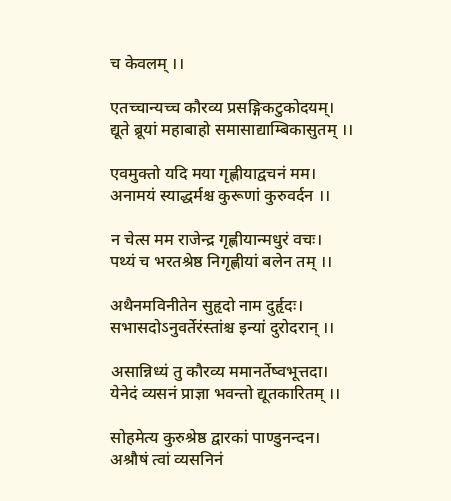च केवलम् ।।

एतच्चान्यच्च कौरव्य प्रसङ्गिकटुकोदयम्।
द्यूते ब्रूयां महाबाहो समासाद्याम्बिकासुतम् ।।

एवमुक्तो यदि मया गृह्णीयाद्वचनं मम।
अनामयं स्याद्धर्मश्च कुरूणां कुरुवर्दन ।।

न चेत्स मम राजेन्द्र गृह्णीयान्मधुरं वचः।
पथ्यं च भरतश्रेष्ठ निगृह्णीयां बलेन तम् ।।

अथैनमविनीतेन सुहृदो नाम दुर्हृदः।
सभासदोऽनुवर्तेरंस्तांश्च इन्यां दुरोदरान् ।।

असान्निध्यं तु कौरव्य ममानर्तेष्वभूत्तदा।
येनेदं व्यसनं प्राज्ञा भवन्तो द्यूतकारितम् ।।

सोहमेत्य कुरुश्रेष्ठ द्वारकां पाण्डुनन्दन।
अश्रौषं त्वां व्यसनिनं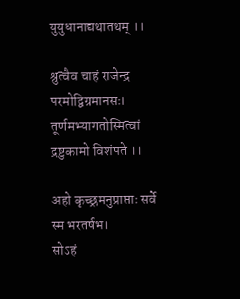युयुधानाद्यथातथम् ।।

श्रुत्वैव चाहं राजेन्द्र परमोद्विग्रमानसः।
तूर्णमभ्यागतोस्मित्वां द्रष्टुकामो विशंपते ।।

अहो कृच्छ्रमनुप्राप्ताः सर्वे स्म भरतर्षभ।
सोऽहं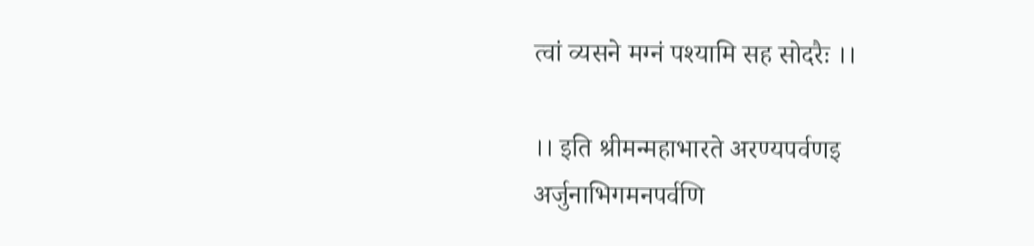त्वां व्यसने मग्नं पश्यामि सह सोदरैः ।।

।। इति श्रीमन्महाभारते अरण्यपर्वणइ
अर्जुनाभिगमनपर्वणि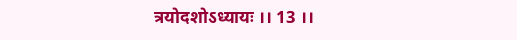त्रयोदशोऽध्यायः ।। 13 ।।